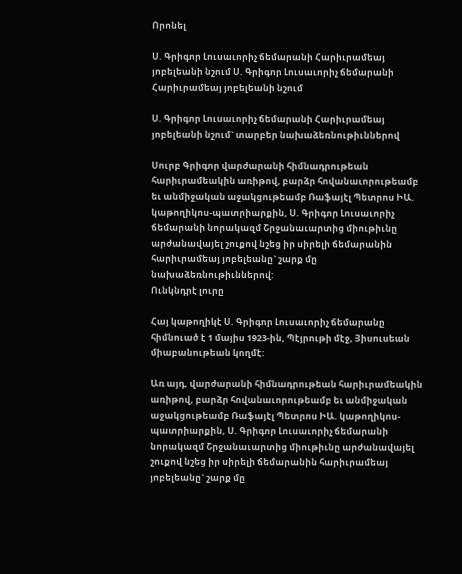Որոնել

Ս. Գրիգոր Լուսաւորիչ ճեմարանի Հարիւրամեայ յոբելեանի նշում Ս. Գրիգոր Լուսաւորիչ ճեմարանի Հարիւրամեայ յոբելեանի նշում

Ս. Գրիգոր Լուսաւորիչ ճեմարանի Հարիւրամեայ յոբելեանի նշում` տարբեր նախաձեռնութիւններով

Սուրբ Գրիգոր վարժարանի հիմնադրութեան հարիւրամեակին առիթով, բարձր հովանաւորութեամբ եւ անմիջական աջակցութեամբ Ռաֆայէլ Պետրոս ԻԱ. կաթողիկոս-պատրիարքին, Ս. Գրիգոր Լուսաւորիչ ճեմարանի նորակազմ Շրջանաւարտից միութիւնը արժանավայել շուքով նշեց իր սիրելի ճեմարանին հարիւրամեայ յոբելեանը` շարք մը նախաձեռնութիւններով:
Ունկնդրէ լուրը

Հայ կաթողիկէ Ս. Գրիգոր Լուսաւորիչ ճեմարանը հիմնուած է 1 մայիս 1923-ին, Պէյրութի մէջ, Յիսուսեան միաբանութեան կողմէ:

Առ այդ, վարժարանի հիմնադրութեան հարիւրամեակին առիթով, բարձր հովանաւորութեամբ եւ անմիջական աջակցութեամբ Ռաֆայէլ Պետրոս ԻԱ. կաթողիկոս-պատրիարքին, Ս. Գրիգոր Լուսաւորիչ ճեմարանի նորակազմ Շրջանաւարտից միութիւնը արժանավայել շուքով նշեց իր սիրելի ճեմարանին հարիւրամեայ յոբելեանը` շարք մը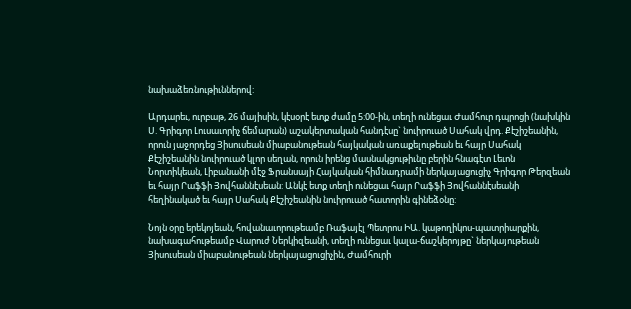նախաձեռնութիւններով:

Արդարեւ, ուրբաթ, 26 մայիսին, կէսօրէ ետք ժամը 5:00-ին, տեղի ունեցաւ Ժամհուր դպրոցի (նախկին Ս. Գրիգոր Լուսաւորիչ ճեմարան) աշակերտական հանդէսը` նուիրուած Սահակ վրդ. Քէշիշեանին, որուն յաջորդեց Յիսուսեան միաբանութեան հայկական առաքելութեան եւ հայր Սահակ Քէշիշեանին նուիրուած կլոր սեղան, որուն իրենց մասնակցութիւնը բերին հնագէտ Լեւոն Նորտիկեան, Լիբանանի մէջ Ֆրանսայի Հայկական հիմնադրամի ներկայացուցիչ Գրիգոր Թերզեան եւ հայր Րաֆֆի Յովհաննէսեան: Անկէ ետք տեղի ունեցաւ հայր Րաֆֆի Յովհաննէսեանի հեղինակած եւ հայր Սահակ Քէշիշեանին նուիրուած հատորին գինեձօնը:

Նոյն օրը երեկոյեան, հովանաւորութեամբ Ռաֆայէլ Պետրոս ԻԱ. կաթողիկոս-պատրիարքին, նախագահութեամբ Վարուժ Ներկիզեանի, տեղի ունեցաւ կալա-ճաշկերոյթը` ներկայութեան Յիսուսեան միաբանութեան ներկայացուցիչին, Ժամհուրի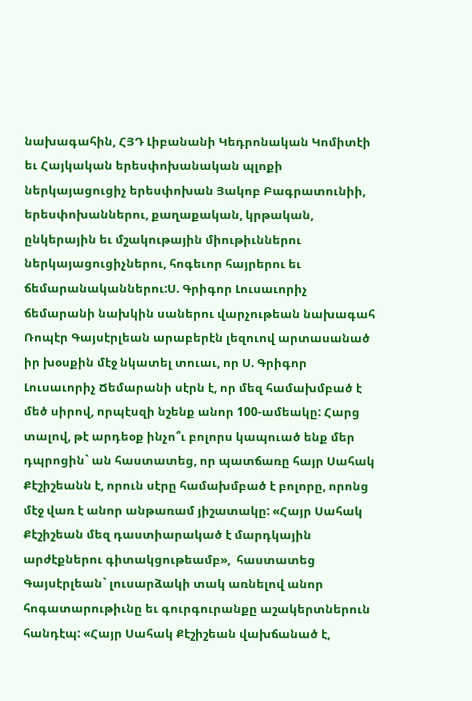նախագահին, ՀՅԴ Լիբանանի Կեդրոնական Կոմիտէի եւ Հայկական երեսփոխանական պլոքի ներկայացուցիչ երեսփոխան Յակոբ Բագրատունիի,  երեսփոխաններու, քաղաքական, կրթական, ընկերային եւ մշակութային միութիւններու ներկայացուցիչներու, հոգեւոր հայրերու եւ ճեմարանականներու:Ս. Գրիգոր Լուսաւորիչ ճեմարանի նախկին սաներու վարչութեան նախագահ Ռոպէր Գայսէրլեան արաբերէն լեզուով արտասանած իր խօսքին մէջ նկատել տուաւ, որ Ս. Գրիգոր Լուսաւորիչ Ճեմարանի սէրն է, որ մեզ համախմբած է մեծ սիրով, որպէսզի նշենք անոր 100-ամեակը: Հարց տալով, թէ արդեօք ինչո՞ւ բոլորս կապուած ենք մեր դպրոցին` ան հաստատեց, որ պատճառը հայր Սահակ Քէշիշեանն է, որուն սէրը համախմբած է բոլորը, որոնց մէջ վառ է անոր անթառամ յիշատակը: «Հայր Սահակ Քէշիշեան մեզ դաստիարակած է մարդկային արժէքներու գիտակցութեամբ»,  հաստատեց Գայսէրլեան` լուսարձակի տակ առնելով անոր հոգատարութիւնը եւ գուրգուրանքը աշակերտներուն հանդէպ: «Հայր Սահակ Քէշիշեան վախճանած է,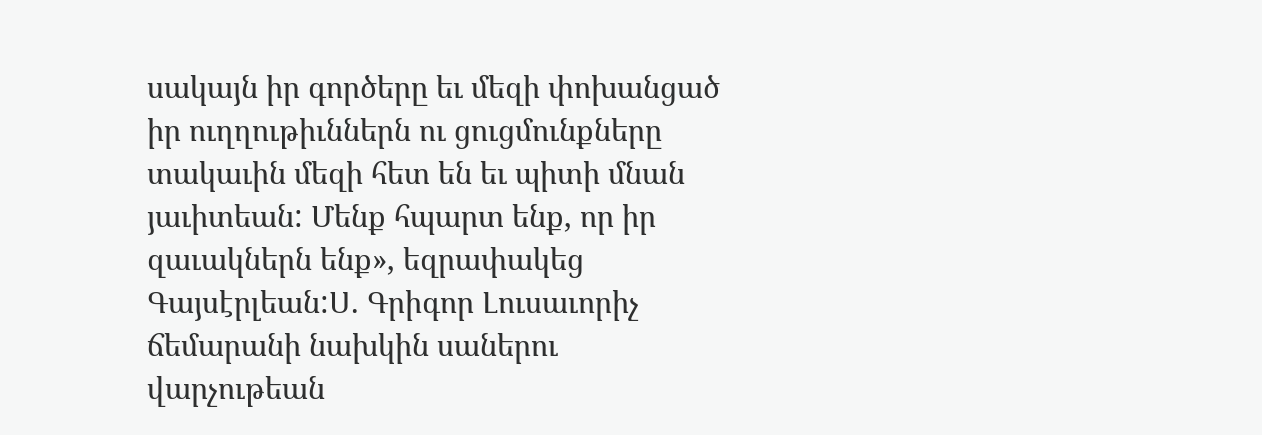սակայն իր գործերը եւ մեզի փոխանցած իր ուղղութիւններն ու ցուցմունքները տակաւին մեզի հետ են եւ պիտի մնան յաւիտեան: Մենք հպարտ ենք, որ իր զաւակներն ենք», եզրափակեց Գայսէրլեան:Ս. Գրիգոր Լուսաւորիչ ճեմարանի նախկին սաներու վարչութեան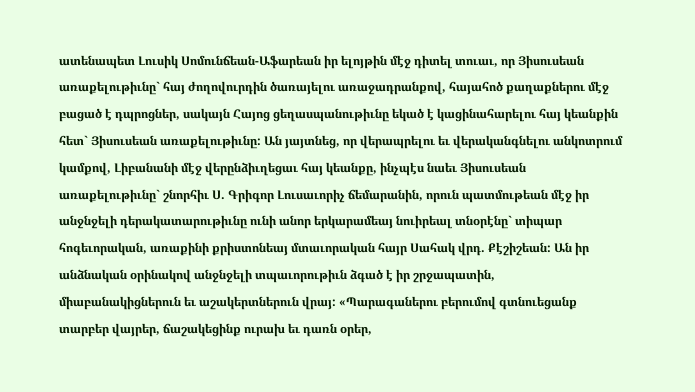ատենապետ Լուսիկ Սոմունճեան-Աֆարեան իր ելոյթին մէջ դիտել տուաւ, որ Յիսուսեան առաքելութիւնը` հայ ժողովուրդին ծառայելու առաջադրանքով, հայահոծ քաղաքներու մէջ բացած է դպրոցներ, սակայն Հայոց ցեղասպանութիւնը եկած է կացինահարելու հայ կեանքին հետ` Յիսուսեան առաքելութիւնը: Ան յայտնեց, որ վերապրելու եւ վերականգնելու անկոտրում կամքով, Լիբանանի մէջ վերընձիւղեցաւ հայ կեանքը, ինչպէս նաեւ Յիսուսեան առաքելութիւնը` շնորհիւ Ս. Գրիգոր Լուսաւորիչ ճեմարանին, որուն պատմութեան մէջ իր անջնջելի դերակատարութիւնը ունի անոր երկարամեայ նուիրեալ տնօրէնը` տիպար հոգեւորական, առաքինի քրիստոնեայ մտաւորական հայր Սահակ վրդ. Քէշիշեան: Ան իր անձնական օրինակով անջնջելի տպաւորութիւն ձգած է իր շրջապատին,  միաբանակիցներուն եւ աշակերտներուն վրայ: «Պարագաներու բերումով գտնուեցանք տարբեր վայրեր, ճաշակեցինք ուրախ եւ դառն օրեր,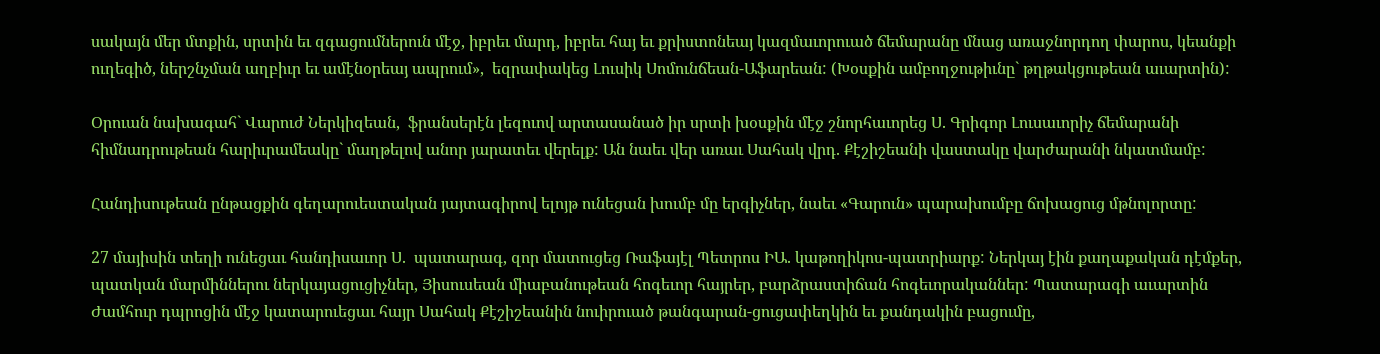սակայն մեր մտքին, սրտին եւ զգացումներուն մէջ, իբրեւ մարդ, իբրեւ հայ եւ քրիստոնեայ կազմաւորուած ճեմարանը մնաց առաջնորդող փարոս, կեանքի ուղեգիծ, ներշնչման աղբիւր եւ ամէնօրեայ ապրում»,  եզրափակեց Լուսիկ Սոմունճեան-Աֆարեան: (Խօսքին ամբողջութիւնը` թղթակցութեան աւարտին):

Օրուան նախագահ` Վարուժ Ներկիզեան,  ֆրանսերէն լեզուով արտասանած իր սրտի խօսքին մէջ շնորհաւորեց Ս. Գրիգոր Լուսաւորիչ ճեմարանի հիմնադրութեան հարիւրամեակը` մաղթելով անոր յարատեւ վերելք: Ան նաեւ վեր առաւ Սահակ վրդ. Քէշիշեանի վաստակը վարժարանի նկատմամբ:

Հանդիսութեան ընթացքին գեղարուեստական յայտագիրով ելոյթ ունեցան խումբ մը երգիչներ, նաեւ «Գարուն» պարախումբը ճոխացուց մթնոլորտը:

27 մայիսին տեղի ունեցաւ հանդիսաւոր Ս.  պատարագ, զոր մատուցեց Ռաֆայէլ Պետրոս ԻԱ. կաթողիկոս-պատրիարք: Ներկայ էին քաղաքական դէմքեր, պատկան մարմիններու ներկայացուցիչներ, Յիսուսեան միաբանութեան հոգեւոր հայրեր, բարձրաստիճան հոգեւորականներ: Պատարագի աւարտին Ժամհուր դպրոցին մէջ կատարուեցաւ հայր Սահակ Քէշիշեանին նուիրուած թանգարան-ցուցափեղկին եւ քանդակին բացումը,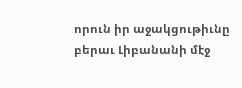որուն իր աջակցութիւնը բերաւ Լիբանանի մէջ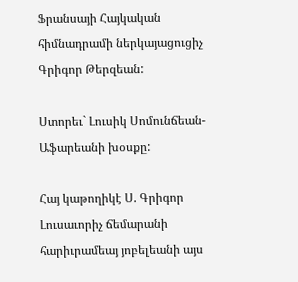Ֆրանսայի Հայկական հիմնադրամի ներկայացուցիչ Գրիգոր Թերզեան:

Ստորեւ` Լուսիկ Սոմունճեան-Աֆարեանի խօսքը:

Հայ կաթողիկէ Ս. Գրիգոր Լուսաւորիչ ճեմարանի հարիւրամեայ յոբելեանի այս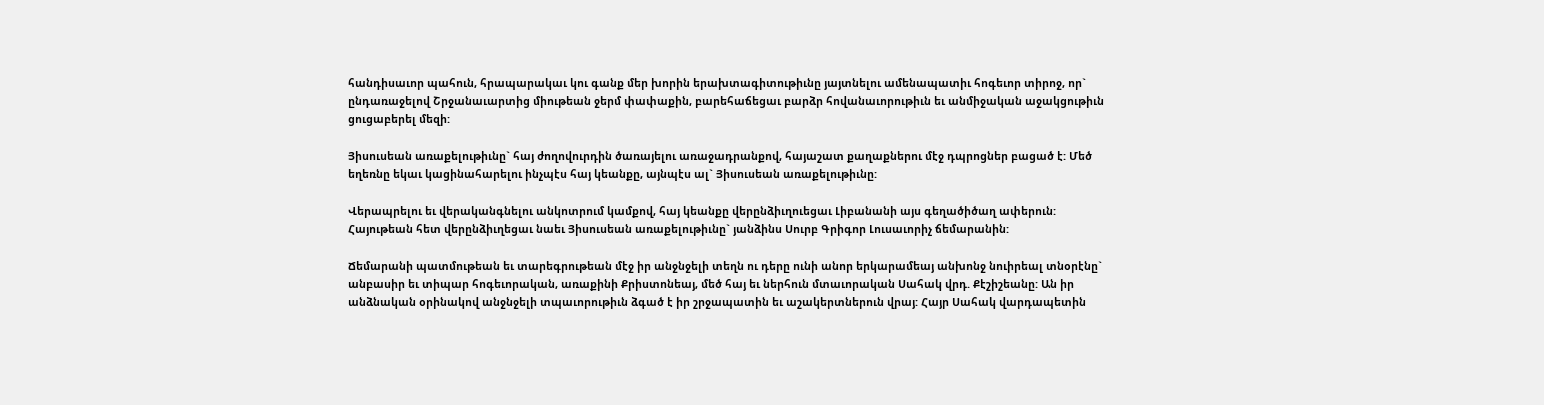հանդիսաւոր պահուն, հրապարակաւ կու գանք մեր խորին երախտագիտութիւնը յայտնելու ամենապատիւ հոգեւոր տիրոջ, որ` ընդառաջելով Շրջանաւարտից միութեան ջերմ փափաքին, բարեհաճեցաւ բարձր հովանաւորութիւն եւ անմիջական աջակցութիւն ցուցաբերել մեզի:

Յիսուսեան առաքելութիւնը` հայ ժողովուրդին ծառայելու առաջադրանքով, հայաշատ քաղաքներու մէջ դպրոցներ բացած է: Մեծ եղեռնը եկաւ կացինահարելու ինչպէս հայ կեանքը, այնպէս ալ` Յիսուսեան առաքելութիւնը:

Վերապրելու եւ վերականգնելու անկոտրում կամքով, հայ կեանքը վերընձիւղուեցաւ Լիբանանի այս գեղածիծաղ ափերուն: Հայութեան հետ վերընձիւղեցաւ նաեւ Յիսուսեան առաքելութիւնը` յանձինս Սուրբ Գրիգոր Լուսաւորիչ ճեմարանին:

Ճեմարանի պատմութեան եւ տարեգրութեան մէջ իր անջնջելի տեղն ու դերը ունի անոր երկարամեայ անխոնջ նուիրեալ տնօրէնը` անբասիր եւ տիպար հոգեւորական, առաքինի Քրիստոնեայ, մեծ հայ եւ ներհուն մտաւորական Սահակ վրդ. Քէշիշեանը: Ան իր անձնական օրինակով անջնջելի տպաւորութիւն ձգած է իր շրջապատին եւ աշակերտներուն վրայ: Հայր Սահակ վարդապետին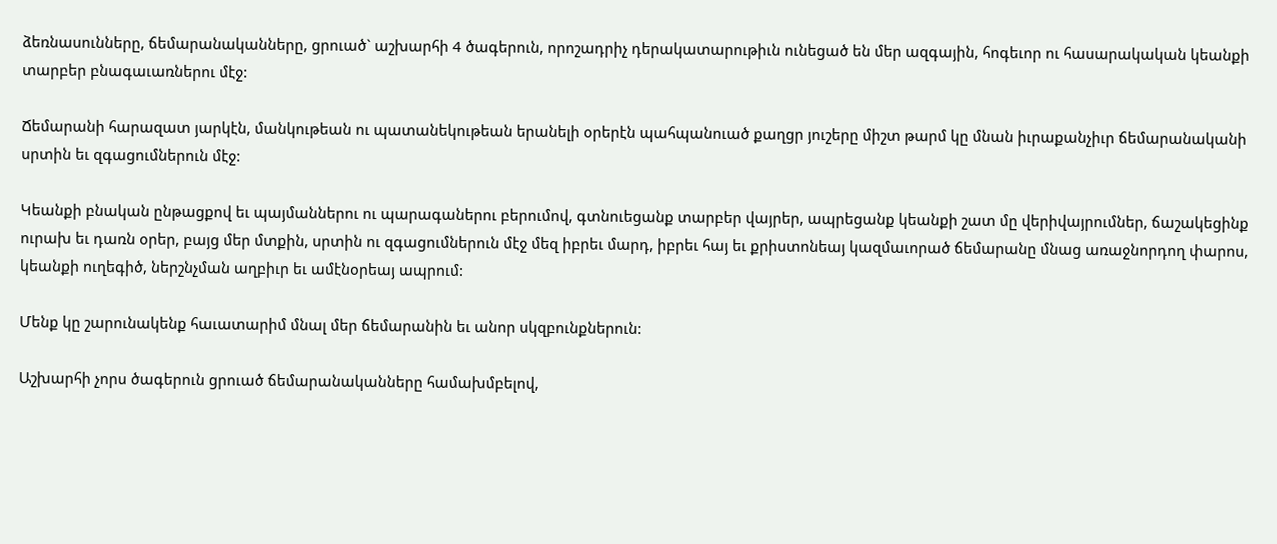ձեռնասունները, ճեմարանականները, ցրուած` աշխարհի 4 ծագերուն, որոշադրիչ դերակատարութիւն ունեցած են մեր ազգային, հոգեւոր ու հասարակական կեանքի տարբեր բնագաւառներու մէջ:

Ճեմարանի հարազատ յարկէն, մանկութեան ու պատանեկութեան երանելի օրերէն պահպանուած քաղցր յուշերը միշտ թարմ կը մնան իւրաքանչիւր ճեմարանականի սրտին եւ զգացումներուն մէջ:

Կեանքի բնական ընթացքով եւ պայմաններու ու պարագաներու բերումով, գտնուեցանք տարբեր վայրեր, ապրեցանք կեանքի շատ մը վերիվայրումներ, ճաշակեցինք ուրախ եւ դառն օրեր, բայց մեր մտքին, սրտին ու զգացումներուն մէջ մեզ իբրեւ մարդ, իբրեւ հայ եւ քրիստոնեայ կազմաւորած ճեմարանը մնաց առաջնորդող փարոս, կեանքի ուղեգիծ, ներշնչման աղբիւր եւ ամէնօրեայ ապրում:

Մենք կը շարունակենք հաւատարիմ մնալ մեր ճեմարանին եւ անոր սկզբունքներուն:

Աշխարհի չորս ծագերուն ցրուած ճեմարանականները համախմբելով,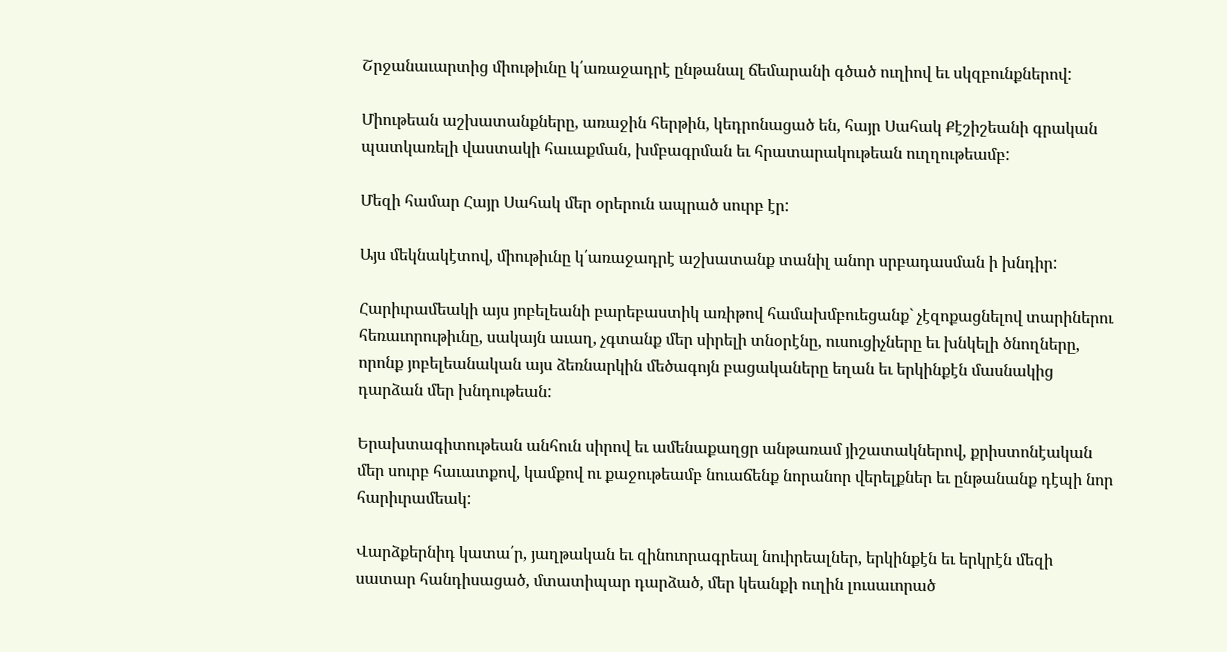Շրջանաւարտից միութիւնը կ՛առաջադրէ ընթանալ ճեմարանի գծած ուղիով եւ սկզբունքներով:

Միութեան աշխատանքները, առաջին հերթին, կեդրոնացած են, հայր Սահակ Քէշիշեանի գրական պատկառելի վաստակի հաւաքման, խմբագրման եւ հրատարակութեան ուղղութեամբ:

Մեզի համար Հայր Սահակ մեր օրերուն ապրած սուրբ էր:

Այս մեկնակէտով, միութիւնը կ՛առաջադրէ աշխատանք տանիլ անոր սրբադասման ի խնդիր:

Հարիւրամեակի այս յոբելեանի բարեբաստիկ առիթով համախմբուեցանք` չէզոքացնելով տարիներու հեռաւորութիւնը, սակայն աւաղ, չգտանք մեր սիրելի տնօրէնը, ուսուցիչները եւ խնկելի ծնողները, որոնք յոբելեանական այս ձեռնարկին մեծագոյն բացակաները եղան եւ երկինքէն մասնակից դարձան մեր խնդութեան:

Երախտագիտութեան անհուն սիրով եւ ամենաքաղցր անթառամ յիշատակներով, քրիստոնէական մեր սուրբ հաւատքով, կամքով ու քաջութեամբ նուաճենք նորանոր վերելքներ եւ ընթանանք դէպի նոր հարիւրամեակ:

Վարձքերնիդ կատա՛ր, յաղթական եւ զինուորագրեալ նուիրեալներ, երկինքէն եւ երկրէն մեզի սատար հանդիսացած, մտատիպար դարձած, մեր կեանքի ուղին լուսաւորած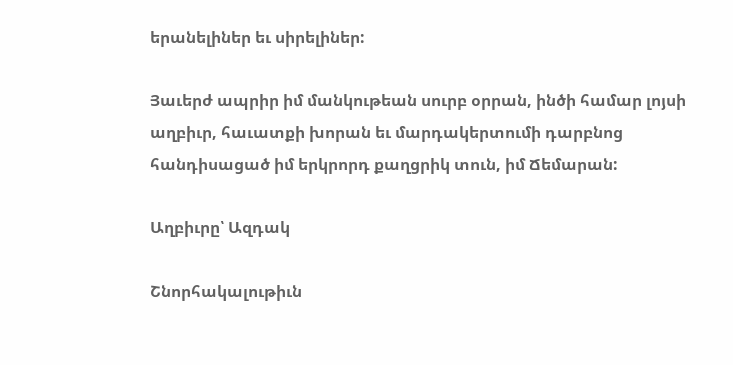երանելիներ եւ սիրելիներ:

Յաւերժ ապրիր իմ մանկութեան սուրբ օրրան, ինծի համար լոյսի աղբիւր, հաւատքի խորան եւ մարդակերտումի դարբնոց հանդիսացած իմ երկրորդ քաղցրիկ տուն, իմ Ճեմարան:

Աղբիւրը՝ Ազդակ

Շնորհակալութիւն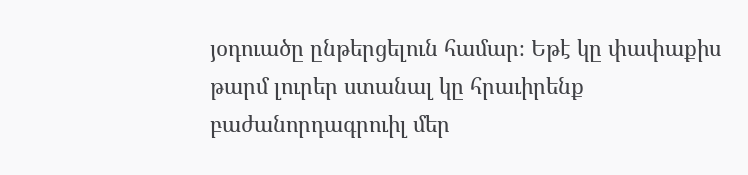յօդուածը ընթերցելուն համար։ Եթէ կը փափաքիս թարմ լուրեր ստանալ կը հրաւիրենք բաժանորդագրուիլ մեր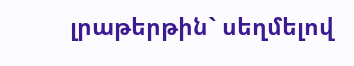լրաթերթին` սեղմելով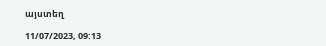այստեղ

11/07/2023, 09:13